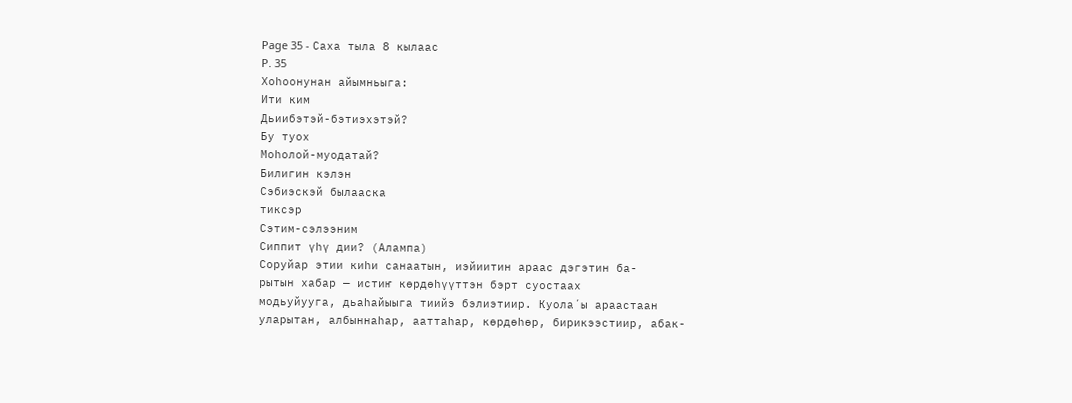Page 35 - Саха тыла 8 кылаас
P. 35
Хоһоонунан айымньыга:
Ити ким
Дьиибэтэй-бэтиэхэтэй?
Бу туох
Моһолой-муодатай?
Билигин кэлэн
Сэбиэскэй былааска
тиксэр
Сэтим-сэлээним
Сиппит үһү дии? (Алампа)
Соруйар этии киһи санаатын, иэйиитин араас дэгэтин ба-
рытын хабар — истиҥ көрдөһүүттэн бэрт суостаах
модьуйууга, дьаһайыыга тиийэ бэлиэтиир. Куола´ы араастаан
уларытан, албыннаһар, ааттаһар, көрдөһөр, бирикээстиир, абак-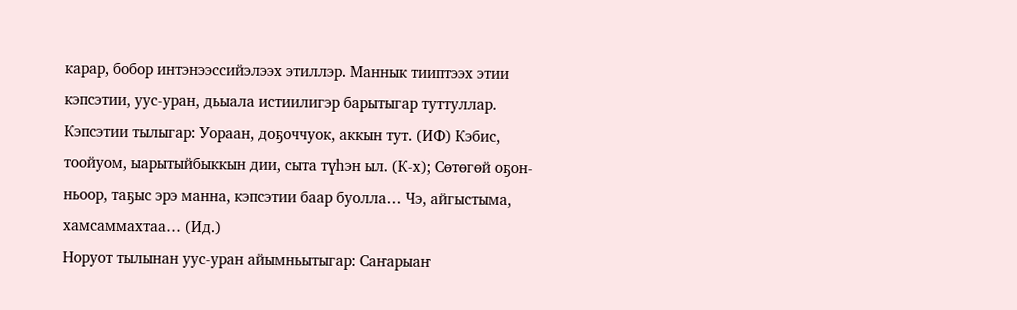карар, бобор интэнээссийэлээх этиллэр. Маннык тииптээх этии
кэпсэтии, уус-уран, дьыала истиилигэр барытыгар туттуллар.
Кэпсэтии тылыгар: Уораан, доҕоччуок, аккын тут. (ИФ) Кэбис,
тоойуом, ыарытыйбыккын дии, сыта түһэн ыл. (К-х); Сөтөгөй оҕон-
ньоор, таҕыс эрэ манна, кэпсэтии баар буолла… Чэ, айгыстыма,
хамсаммахтаа… (Ид.)
Норуот тылынан уус-уран айымньытыгар: Саҥарыаҥ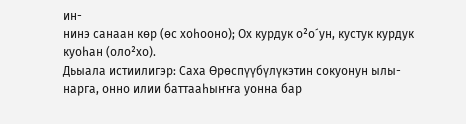ин-
нинэ санаан көр (өс хоһооно); Ох курдук о²о´ун, кустук курдук
куоһан (оло²хо).
Дьыала истиилигэр: Саха Өрөспүүбүлүкэтин сокуонун ылы-
нарга, онно илии баттааһыҥҥа уонна бар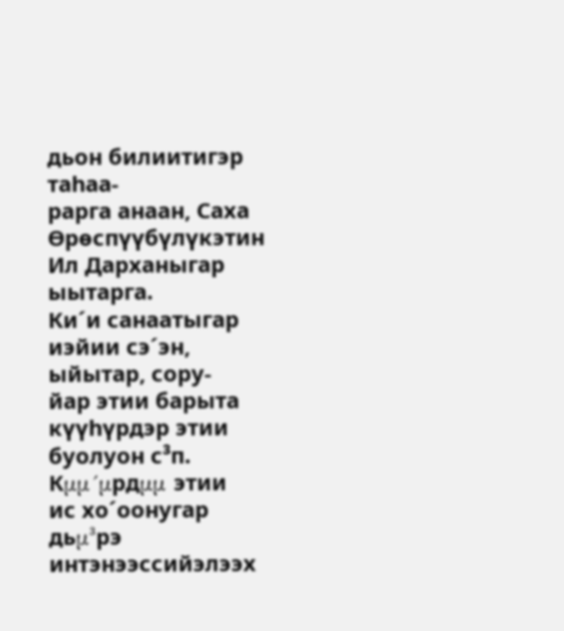дьон билиитигэр таһаа-
рарга анаан, Саха Өрөспүүбүлүкэтин Ил Дарханыгар ыытарга.
Ки´и санаатыгар иэйии сэ´эн, ыйытар, сору-
йар этии барыта күүһүрдэр этии буолуон с³п. Кμμ´μрдμμ этии
ис хо´оонугар дьμ³рэ интэнээссийэлээх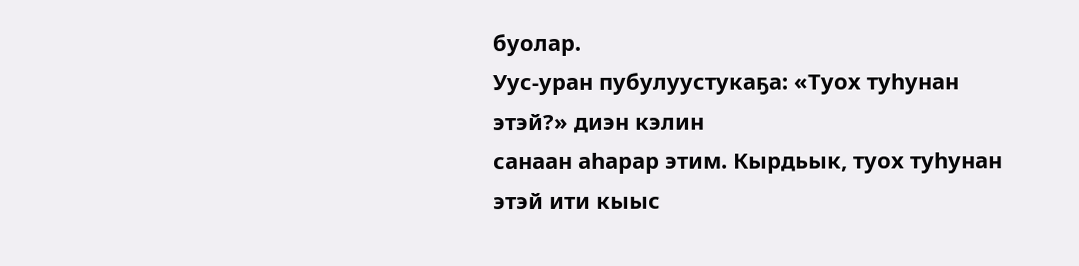буолар.
Уус-уран пубулуустукаҕа: «Туох туһунан этэй?» диэн кэлин
санаан аһарар этим. Кырдьык, туох туһунан этэй ити кыыс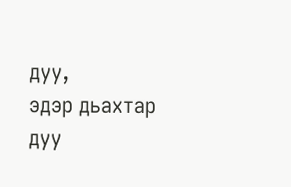дуу,
эдэр дьахтар дуу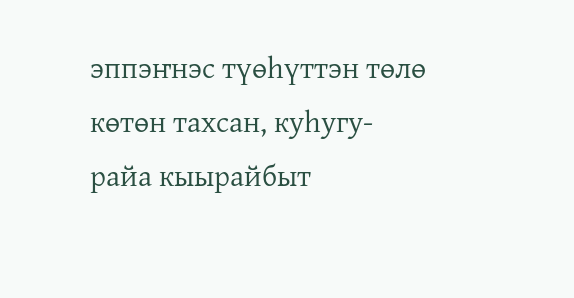эппэҥнэс түөһүттэн төлө көтөн тахсан, куһугу-
райа кыырайбыт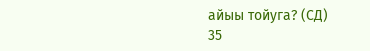айыы тойуга? (СД)
35